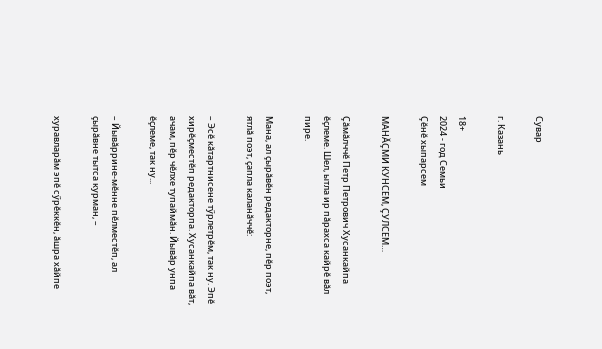Сувар

г. Казань

18+
2024 - год Семьи
Çӗнӗ хыпарсем

МАНĂÇМИ КУНСЕМ, ÇУЛСЕМ…

Çăмăлччӗ Петр Петрович Хусанкайпа ӗçлеме. Шел, ытла ир пăрахса кайрӗ вăл пире.

Мана, ал çырăвӗн редакторне, пӗр поэт, ятлă поэт, çапла каланăччӗ:

– Эсӗ кăтартнисене тӳрлетрӗм, так ну. Эпӗ хирӗçместӗп редакторпа. Хусанкайпа вăт, ачам, пӗр чӗлхе тупаймăн. Йывăр унпа ӗçлеме, так ну...

– Йывăррине-мӗнне пӗлместӗп, ал çырăвне тытса курман, –

хуравларăм эпӗ сӳрӗккӗн, ăшра хăйпе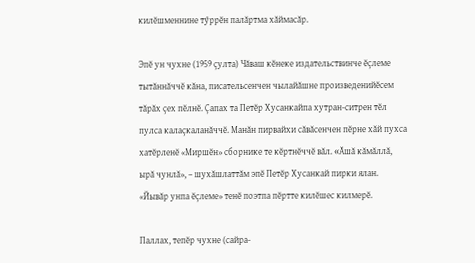килӗшменнине тӳррӗн палăртма хăймасăр.

Эпӗ ун чухне (1959 çулта) Чăваш кӗнеке издательствинче ӗçлеме тытăннăччӗ кăна, писательсенчен чылайăшне произведенийӗсем тăрăх çех пӗлнӗ. Çапах та Петӗр Хусанкайпа хутран-ситрен тӗл пулса калаçкаланăччӗ. Манăн пирвайхи сăвăсенчен пӗрне хăй пухса хатӗрленӗ «Миршӗн» сборнике те кӗртнӗччӗ вăл. «Ăшă кăмăллă, ырă чунлă», – шухăшлаттăм эпӗ Петӗр Хусанкай пирки ялан. «Йывăр унпа ӗçлеме» тенӗ поэтпа пӗртте килӗшес килмерӗ.

Паллах, тепӗр чухне (сайра-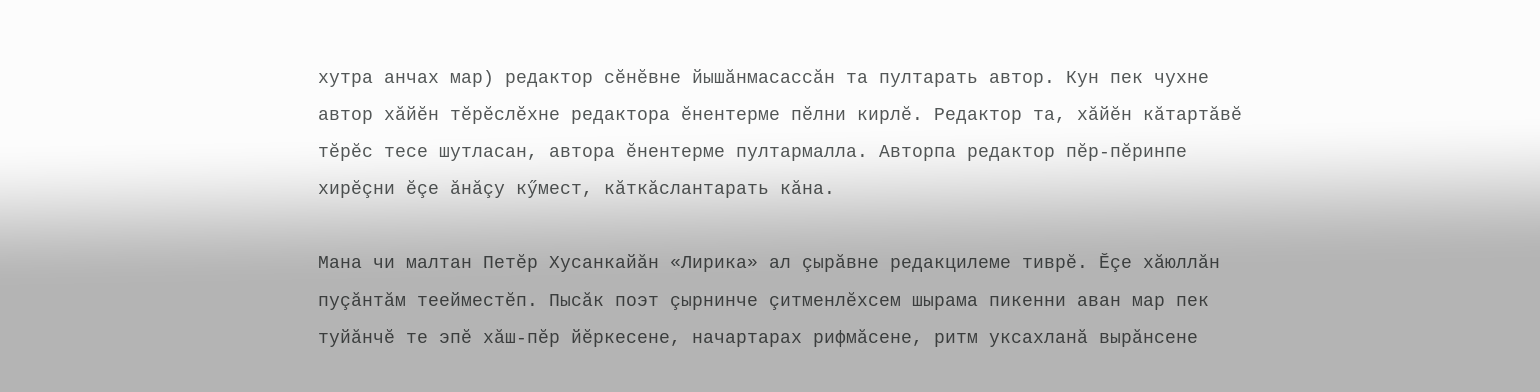хутра анчах мар) редактор сӗнӗвне йышăнмасассăн та пултарать автор. Кун пек чухне автор хăйӗн тӗрӗслӗхне редактора ӗнентерме пӗлни кирлӗ. Редактор та, хăйӗн кăтартăвӗ тӗрӗс тесе шутласан, автора ӗнентерме пултармалла. Авторпа редактор пӗр-пӗринпе хирӗçни ӗçе ăнăçу кӳмест, кăткăслантарать кăна.

Мана чи малтан Петӗр Хусанкайăн «Лирика» ал çырăвне редакцилеме тиврӗ. Ӗçе хăюллăн пуçăнтăм теейместӗп. Пысăк поэт çырнинче çитменлӗхсем шырама пикенни аван мар пек туйăнчӗ те эпӗ хăш-пӗр йӗркесене, начартарах рифмăсене, ритм уксахланă вырăнсене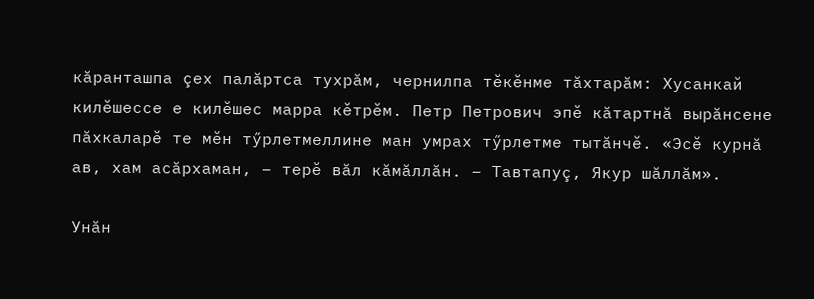кăранташпа çех палăртса тухрăм, чернилпа тӗкӗнме тăхтарăм: Хусанкай килӗшессе е килӗшес марра кӗтрӗм. Петр Петрович эпӗ кăтартнă вырăнсене пăхкаларӗ те мӗн тӳрлетмеллине ман умрах тӳрлетме тытăнчӗ. «Эсӗ курнă ав, хам асăрхаман, – терӗ вăл кăмăллăн. – Тавтапуç, Якур шăллăм».

Унăн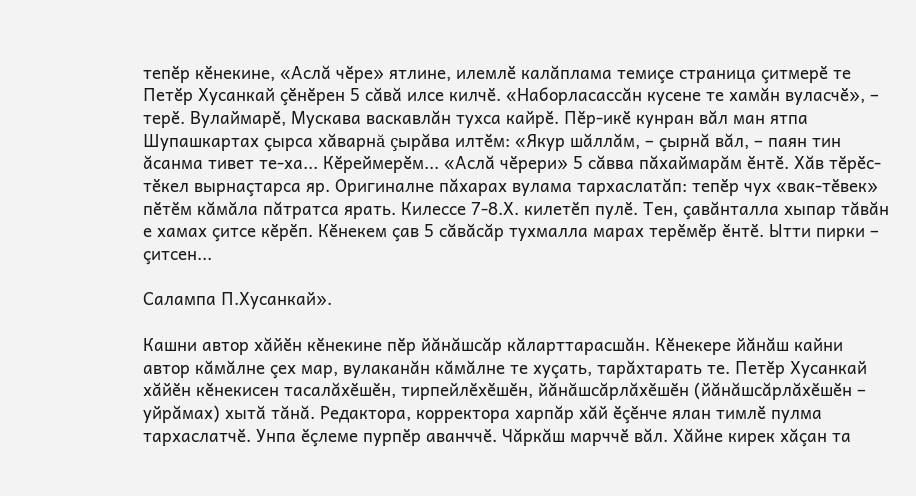тепӗр кӗнекине, «Аслă чӗре» ятлине, илемлӗ калăплама темиçе страница çитмерӗ те Петӗр Хусанкай çӗнӗрен 5 сăвă илсе килчӗ. «Наборласассăн кусене те хамăн вуласчӗ», – терӗ. Вулаймарӗ, Мускава васкавлăн тухса кайрӗ. Пӗр-икӗ кунран вăл ман ятпа Шупашкартах çырса хăварнă çырăва илтӗм: «Якур шăллăм, – çырнă вăл, – паян тин ăсанма тивет те-ха... Кӗреймерӗм... «Аслă чӗрери» 5 сăвва пăхаймарăм ӗнтӗ. Хăв тӗрӗс-тӗкел вырнаçтарса яр. Оригиналне пăхарах вулама тархаслатăп: тепӗр чух «вак-тӗвек» пӗтӗм кăмăла пăтратса ярать. Килессе 7-8.Х. килетӗп пулӗ. Тен, çавăнталла хыпар тăвăн е хамах çитсе кӗрӗп. Кӗнекем çав 5 сăвăсăр тухмалла марах терӗмӗр ӗнтӗ. Ытти пирки – çитсен...

Салампа П.Хусанкай».

Кашни автор хăйӗн кӗнекине пӗр йăнăшсăр кăларттарасшăн. Кӗнекере йăнăш кайни автор кăмăлне çех мар, вулаканăн кăмăлне те хуçать, тарăхтарать те. Петӗр Хусанкай хăйӗн кӗнекисен тасалăхӗшӗн, тирпейлӗхӗшӗн, йăнăшсăрлăхӗшӗн (йăнăшсăрлăхӗшӗн – уйрăмах) хытă тăнă. Редактора, корректора харпăр хăй ӗçӗнче ялан тимлӗ пулма тархаслатчӗ. Унпа ӗçлеме пурпӗр аванччӗ. Чăркăш марччӗ вăл. Хăйне кирек хăçан та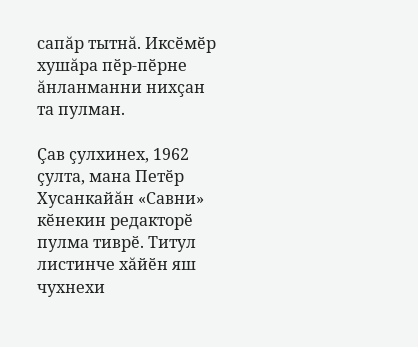сапăр тытнă. Иксӗмӗр хушăра пӗр-пӗрне ăнланманни нихçан та пулман.

Çав çулхинех, 1962 çулта, мана Петӗр Хусанкайăн «Савни» кӗнекин редакторӗ пулма тиврӗ. Титул листинче хăйӗн яш чухнехи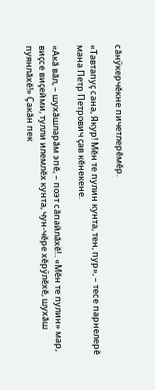сăнӳкерчӗкне пичетлерӗмӗр.

«Тавтапуç сана, Якур! Мӗн те пулин кунта, тен, пур», – тесе парнелерӗ мана Петр Петрович çав кӗнекене.

«Акă вăл, – шухăшларăм эпӗ, – поэт сăпайлăхӗ!.. «Мӗн те пулин» мар, виçсе виçейми, тулли илемлӗх кунта, чун-чӗре хӗрӳлӗхӗ, шухăш пуянлăхӗ!» Çакăн пек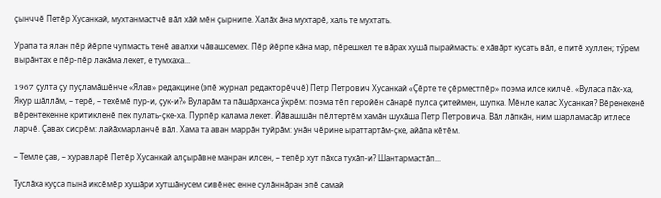çынччӗ Петӗр Хусанкай, мухтанмастчӗ вăл хăй мӗн çырнипе. Халăх ăна мухтарӗ, халь те мухтать.

Урапа та ялан пӗр йӗрпе чупмасть тенӗ авалхи чăвашсемех. Пӗр йӗрпе кăна мар, пӗрешкел те вăрах хушă пыраймасть: е хăвăрт кусать вăл, е питӗ хуллен; тӳрем вырăнтах е пӗр-пӗр лакăма лекет, е тумхаха...

1967 çулта çу пуçламăшӗнче «Ялав» редакцине (эпӗ журнал редакторӗччӗ) Петр Петрович Хусанкай «Çӗрте те çӗрместпӗр» поэма илсе килчӗ. «Вуласа пăх-ха, Якур шăллăм, – терӗ, – техӗмӗ пур-и, çук-и?» Вуларăм та пăшăрханса ӳкрӗм: поэма тӗп геройӗн сăнарӗ пулса çитеймен, шупка. Мӗнле калас Хусанкая? Вӗренекенӗ вӗрентекенне критикленӗ пек пулать-çке-ха. Пурпӗр калама лекет. Йăвашшăн пӗлтертӗм хамăн шухăша Петр Петровича. Вăл лăпкăн, ним шарламасăр итлесе ларчӗ. Çавах сисрӗм: лайăхмарланчӗ вăл. Хама та аван маррăн туйрăм: унăн чӗрине ыраттартăм-çке, айăпа кӗтӗм.

– Темле çав, – хуравларӗ Петӗр Хусанкай алçырăвне манран илсен, – тепӗр хут пăхса тухăп-и? Шантармастăп...

Туслăха куçса пынă иксӗмӗр хушăри хутшăнусем сивӗнес енне сулăннăран эпӗ самай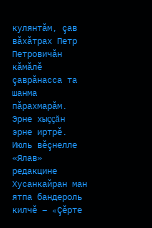кулянтăм, çав вăхăтрах Петр Петровичăн кăмăлӗ çаврăнасса та шанма пăрахмарăм. Эрне хыççăн эрне иртрӗ. Июль вӗçнелле «Ялав» редакцине Хусанкайран ман ятпа бандероль килчӗ – «Çӗрте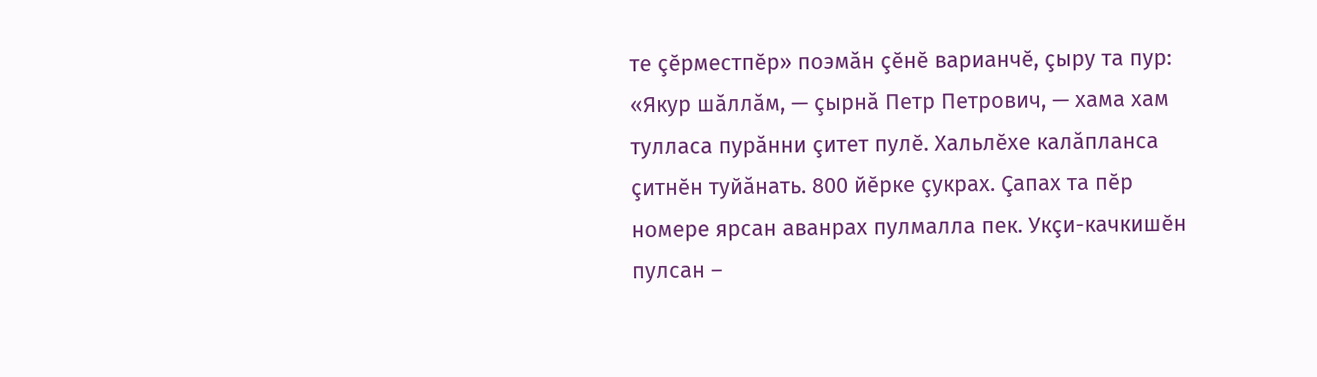те çӗрместпӗр» поэмăн çӗнӗ варианчӗ, çыру та пур:  «Якур шăллăм, — çырнă Петр Петрович, — хама хам тулласа пурăнни çитет пулӗ. Хальлӗхе калăпланса çитнӗн туйăнать. 800 йӗрке çукрах. Çапах та пӗр номере ярсан аванрах пулмалла пек. Укçи-качкишӗн пулсан –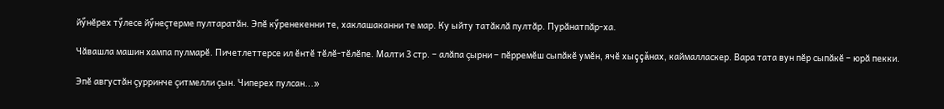йӳнӗрех тӳлесе йӳнеçтерме пултаратăн. Эпӗ кӳренекенни те, хаклашаканни те мар. Ку ыйту татăклă пултăр. Пурăнатпăр-ха.

Чăвашла машин хампа пулмарӗ. Пичетлеттерсе ил ӗнтӗ тӗлӗ-тӗлӗпе. Малти 3 стр. – алăпа çырни – пӗрремӗш сыпăкӗ умӗн, ячӗ хыççăнах, каймалласкер. Вара тата вун пӗр сыпăкӗ – юрă пекки.

Эпӗ августăн çурринче çитмелли çын. Чиперех пулсан...»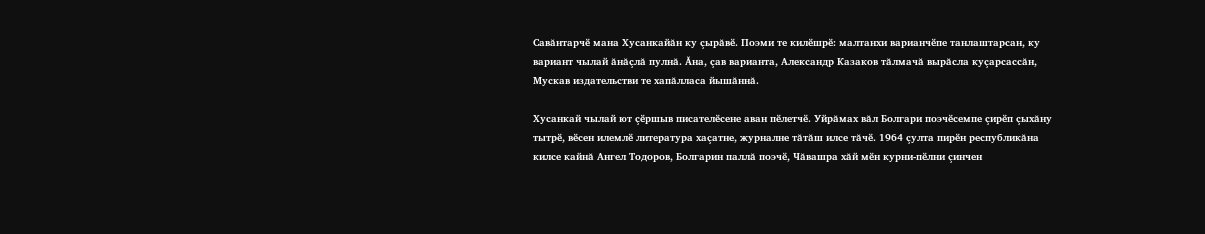Савăнтарчӗ мана Хусанкайăн ку çырăвӗ. Поэми те килӗшрӗ: малтанхи варианчӗпе танлаштарсан, ку вариант чылай ăнăçлă пулнă. Ăна, çав варианта, Александр Казаков тăлмачă вырăсла куçарсассăн, Мускав издательстви те хапăлласа йышăннă.

Хусанкай чылай ют çӗршыв писателӗсене аван пӗлетчӗ. Уйрăмах вăл Болгари поэчӗсемпе çирӗп çыхăну тытрӗ, вӗсен илемлӗ литература хаçатне, журналне тăтăш илсе тăчӗ. 1964 çулта пирӗн республикăна килсе кайнă Ангел Тодоров, Болгарин паллă поэчӗ, Чăвашра хăй мӗн курни-пӗлни çинчен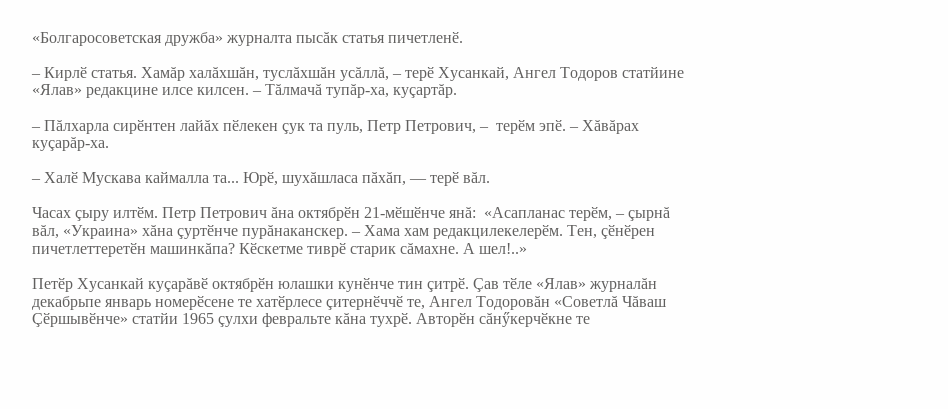«Болгаросоветская дружба» журналта пысăк статья пичетленӗ.

– Кирлӗ статья. Хамăр халăхшăн, туслăхшăн усăллă, – терӗ Хусанкай, Ангел Тодоров статйине «Ялав» редакцине илсе килсен. – Тăлмачă тупăр-ха, куçартăр.

– Пăлхарла сирӗнтен лайăх пӗлекен çук та пуль, Петр Петрович, –  терӗм эпӗ. – Хăвăрах куçарăр-ха.

– Халӗ Мускава каймалла та... Юрӗ, шухăшласа пăхăп, — терӗ вăл.

Часах çыру илтӗм. Петр Петрович ăна октябрӗн 21-мӗшӗнче янă:  «Асапланас терӗм, – çырнă вăл, «Украина» хăна çуртӗнче пурăнаканскер. – Хама хам редакцилекелерӗм. Тен, çӗнӗрен пичетлеттеретӗн машинкăпа? Кӗскетме тиврӗ старик сăмахне. А шел!..»

Петӗр Хусанкай куçарăвӗ октябрӗн юлашки кунӗнче тин çитрӗ. Çав тӗле «Ялав» журналăн декабрьпе январь номерӗсене те хатӗрлесе çитернӗччӗ те, Ангел Тодоровăн «Советлă Чăваш Çӗршывӗнче» статйи 1965 çулхи февральте кăна тухрӗ. Авторӗн сăнӳкерчӗкне те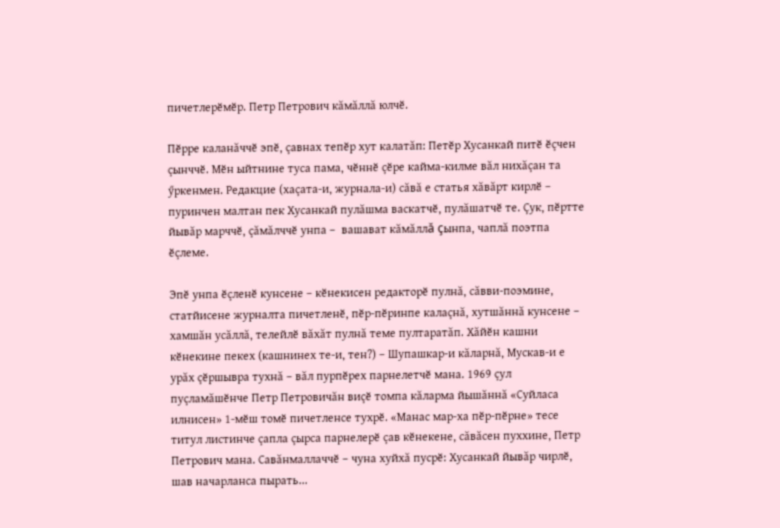пичетлерӗмӗр. Петр Петрович кăмăллă юлчӗ.

Пӗрре каланăччӗ эпӗ, çавнах тепӗр хут калатăп: Петӗр Хусанкай питӗ ӗçчен çынччӗ. Мӗн ыйтнине туса пама, чӗннӗ çӗре кайма-килме вăл нихăçан та ӳркенмен. Редакцие (хаçата-и, журнала-и) сăвă е статья хăвăрт кирлӗ – пуринчен малтан пек Хусанкай пулăшма васкатчӗ, пулăшатчӗ те. Çук, пӗртте йывăр марччӗ, çăмăлччӗ унпа –  вашават кăмăллă çынпа, чаплă поэтпа ӗçлеме.

Эпӗ унпа ӗçленӗ кунсене – кӗнекисен редакторӗ пулнă, сăвви-поэмине, статйисене журналта пичетленӗ, пӗр-пӗринпе калаçнă, хутшăннă кунсене – хамшăн усăллă, телейлӗ вăхăт пулнă теме пултаратăп. Хăйӗн кашни кӗнекине пекех (кашнинех те-и, тен?) – Шупашкар-и кăларнă, Мускав-и е урăх çӗршывра тухнă – вăл пурпӗрех парнелетчӗ мана. 1969 çул пуçламăшӗнче Петр Петровичăн виçӗ томпа кăларма йышăннă «Суйласа илнисен» 1-мӗш томӗ пичетленсе тухрӗ. «Манас мар-ха пӗр-пӗрне» тесе титул листинче çапла çырса парнелерӗ çав кӗнекене, сăвăсен пуххине, Петр Петрович мана. Савăнмаллаччӗ – чуна хуйхă пусрӗ: Хусанкай йывăр чирлӗ, шав начарланса пырать...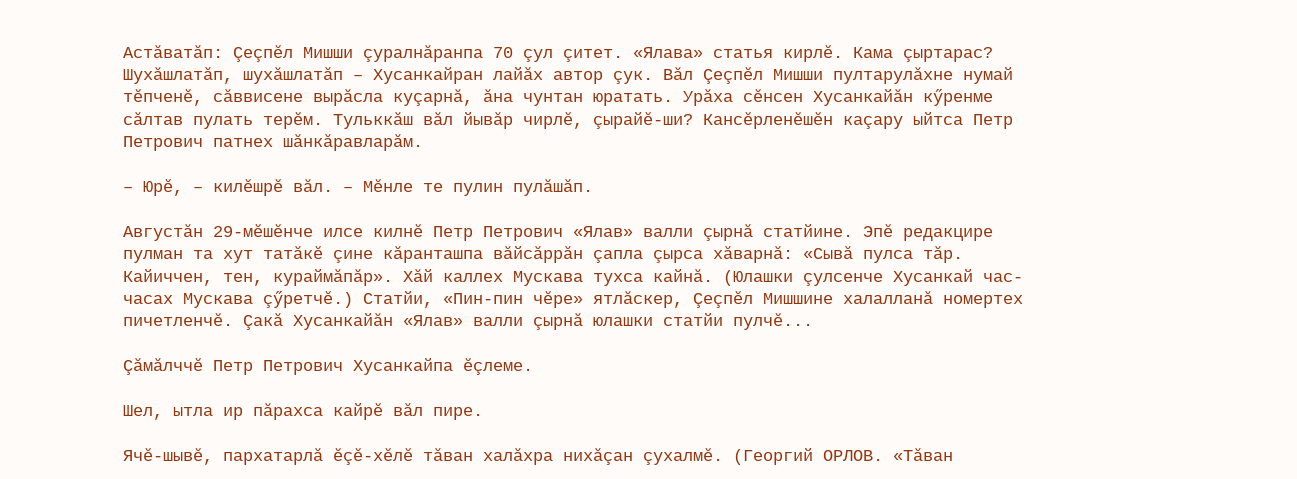Астăватăп: Çеçпӗл Мишши çуралнăранпа 70 çул çитет. «Ялава» статья кирлӗ. Кама çыртарас? Шухăшлатăп, шухăшлатăп – Хусанкайран лайăх автор çук. Вăл Çеçпӗл Мишши пултарулăхне нумай тӗпченӗ, сăввисене вырăсла куçарнă, ăна чунтан юратать. Урăха сӗнсен Хусанкайăн кӳренме сăлтав пулать терӗм. Тульккăш вăл йывăр чирлӗ, çырайӗ-ши? Кансӗрленӗшӗн каçару ыйтса Петр Петрович патнех шăнкăравларăм.

– Юрӗ, – килӗшрӗ вăл. – Мӗнле те пулин пулăшăп.

Августăн 29-мӗшӗнче илсе килнӗ Петр Петрович «Ялав» валли çырнă статйине. Эпӗ редакцире пулман та хут татăкӗ çине кăранташпа вăйсăррăн çапла çырса хăварнă: «Сывă пулса тăр. Кайиччен, тен, кураймăпăр». Хăй каллех Мускава тухса кайнă. (Юлашки çулсенче Хусанкай час-часах Мускава çӳретчӗ.) Статйи, «Пин-пин чӗре» ятлăскер, Çеçпӗл Мишшине халалланă номертех пичетленчӗ. Çакă Хусанкайăн «Ялав» валли çырнă юлашки статйи пулчӗ...

Çăмăлччӗ Петр Петрович Хусанкайпа ӗçлеме.

Шел, ытла ир пăрахса кайрӗ вăл пире.

Ячӗ-шывӗ, пархатарлă ӗçӗ-хӗлӗ тăван халăхра нихăçан çухалмӗ. (Георгий ОРЛОВ. «Тăван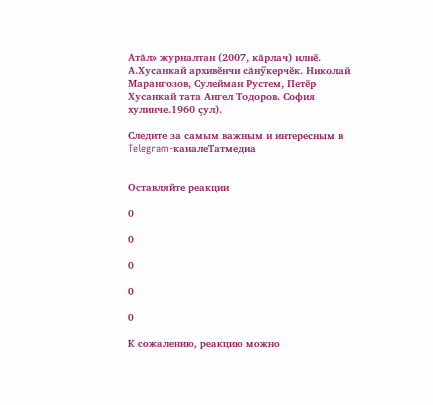Атăл» журналтан (2007, кăрлач) илнӗ. А.Хусанкай архивӗнчи сăнӳкерчӗк. Николай Марангозов, Сулейман Рустем, Петӗр Хусанкай тата Ангел Тодоров. София хулинче.1960 çул).

Следите за самым важным и интересным в Telegram-каналеТатмедиа


Оставляйте реакции

0

0

0

0

0

К сожалению, реакцию можно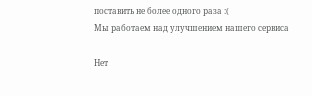поставить не более одного раза :(
Мы работаем над улучшением нашего сервиса

Нет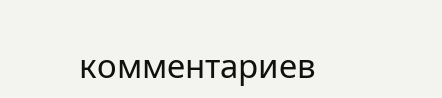комментариев